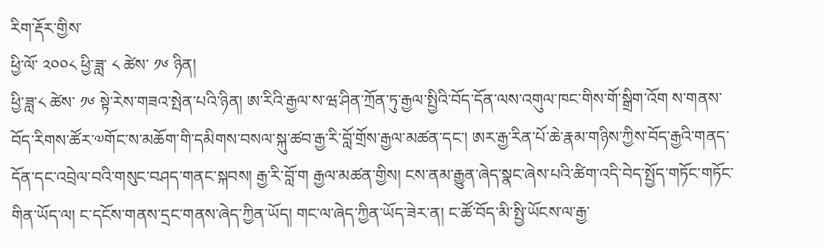རིག་རྡོར་གྱིས་
ཕྱི་ལོ་ ༢༠༠༨ ཕྱི་ཟླ་ ༨ ཚེས་ ༡༦ ཉིན།
ཕྱི་ཟླ་༨ ཚེས་ ༡༦ སྟེ་རེས་གཟའ་སྤེན་པའི་ཉིན། ཨ་རིའི་རྒྱལ་ས་ཝ་ཤིན་ཀྲོན་ཏུ་རྒྱལ་སྤྱིའི་བོད་དོན་ལས་འགུལ་ཁང་གིས་གོ་སྒྲིག་འོག ས་གནས་བོད་རིགས་ཚོར་༧གོང་ས་མཆོག་གི་དམིགས་བསལ་སྐུ་ཚབ་རྒྱ་རི་བློ་གྲོས་རྒྱལ་མཚན་དང་། ཨར་རྒྱ་རིན་པོ་ཆེ་རྣམ་གཉིས་ཀྱིས་བོད་རྒྱའི་གནད་དོན་དང་འབྲེལ་བའི་གསུང་བཤད་གནང་སྐབས། རྒྱ་རི་བློ་ག རྒྱལ་མཚན་གྱིས། ངས་ནམ་རྒྱུན་ཞེད་སྣང་ཞེས་པའི་ཚིག་འདི་བེད་སྤྱོད་གཏོང་གཏོང་གིན་ཡོད་ལ། ང་དངོས་གནས་དྲང་གནས་ཞེད་ཀྱིན་ཡོད། གང་ལ་ཞེད་ཀྱིན་ཡོད་ཟེར་ན། ང་ཚོ་བོད་མི་སྤྱི་ཡོངས་ལ་རྒྱ་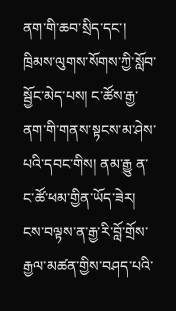ནག་གི་ཆབ་སྲིད་དང་། ཁྲིམས་ལུགས་སོགས་ཀྱི་སློབ་སྦྱོང་མེད་པས། ང་ཚོས་རྒྱ་ནག་གི་གནས་སྟངས་མ་ཤེས་པའི་དབང་གིས། ནམ་རྒྱུ ན་ང་ཚོ་ཕམ་གྱིན་ཡོད་ཟེར། ངས་བལྟས་ན་རྒྱ་རི་བློ་གྲོས་རྒྱལ་མཚན་གྱིས་བཤད་པའི་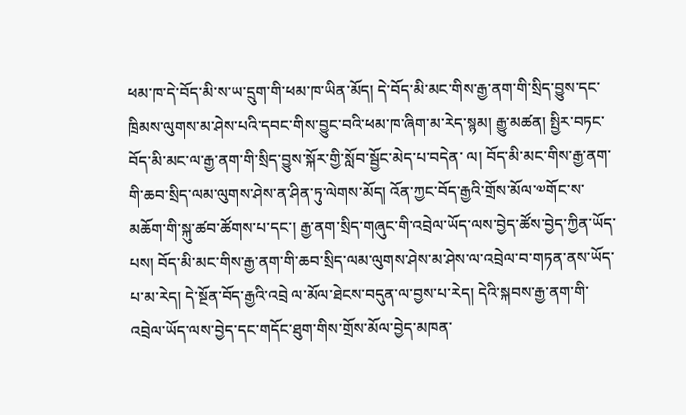ཕམ་ཁ་དེ་བོད་མི་ས་ཡ་དྲུག་གི་ཕམ་ཁ་ཡིན་མོད། དེ་བོད་མི་མང་གིས་རྒྱ་ནག་གི་སྲིད་བྱུས་དང་ཁྲིམས་ལུགས་མ་ཤེས་པའི་དབང་གིས་བྱུང་བའི་ཕམ་ཁ་ཞིག་མ་རེད་སྙམ། རྒྱུ་མཚན། སྤྱིར་བཏང་བོད་མི་མང་ལ་རྒྱ་ནག་གི་སྲིད་བྱུས་སྐོར་གྱི་སློབ་སྦྱོང་མེད་པ་བདེན་ ལ། བོད་མི་མང་གིས་རྒྱ་ནག་གི་ཆབ་སྲིད་ལམ་ལུགས་ཤེས་ན་ཤིན་ཏུ་ལེགས་མོད། འོན་ཀྱང་བོད་རྒྱའི་གྲོས་མོལ་༧གོང་ས་མཆོག་གི་སྐུ་ཚབ་ཚོགས་པ་དང་། རྒྱ་ནག་སྲིད་གཞུང་གི་འབྲེལ་ཡོད་ལས་བྱེད་ཚོས་བྱེད་ཀྱིན་ཡོད་པས། བོད་མི་མང་གིས་རྒྱ་ནག་གི་ཆབ་སྲིད་ལམ་ལུགས་ཤེས་མ་ཤེས་ལ་འབྲེལ་བ་གཏན་ནས་ཡོད་པ་མ་རེད། དེ་སྔོན་བོད་རྒྱའི་འབྲེ ལ་མོལ་ཐེངས་བདུན་ལ་བྱས་པ་རེད། དེའི་སྐབས་རྒྱ་ནག་གི་འབྲེལ་ཡོད་ལས་བྱེད་དང་གདོང་ཐུག་གིས་གྲོས་མོལ་བྱེད་མཁན་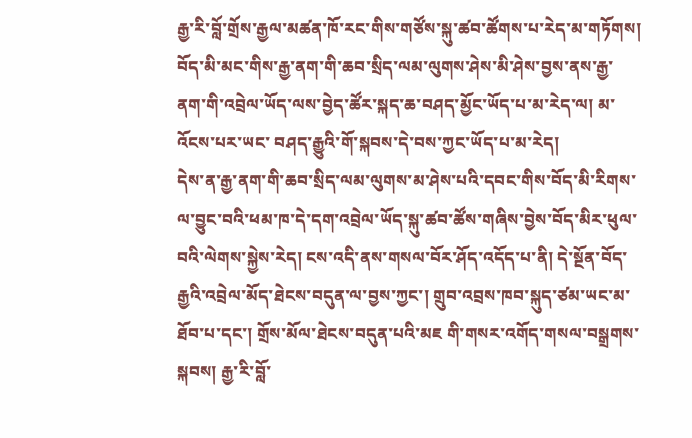རྒྱ་རི་བློ་གྲོས་རྒྱལ་མཚན་ཁོ་རང་གིས་གཙོས་སྐུ་ཚབ་ཚོགས་པ་རེད་མ་གཏོགས། བོད་མི་མང་གིས་རྒྱ་ནག་གི་ཆབ་སྲིད་ལམ་ལུགས་ཤེས་མི་ཤེས་བྱས་ནས་རྒྱ་ནག་གི་འབྲེལ་ཡོད་ལས་བྱེད་ཚོར་སྐད་ཆ་བཤད་མྱོང་ཡོད་པ་མ་རེད་ལ། མ་འོངས་པར་ཡང་ བཤད་རྒྱུའི་གོ་སྐབས་དེ་བས་ཀྱང་ཡོད་པ་མ་རེད།
དེས་ན་རྒྱ་ནག་གི་ཆབ་སྲིད་ལམ་ལུགས་མ་ཤེས་པའི་དབང་གིས་བོད་མི་རིགས་ལ་བྱུང་བའི་ཕམ་ཁ་དེ་དག་འབྲེལ་ཡོད་སྐུ་ཚབ་ཚོས་གཞིས་བྱེས་བོད་མིར་ཕུལ་བའི་ལེགས་སྐྱེས་རེད། ངས་འདི་ནས་གསལ་བོར་ཤོད་འདོད་པ་ནི། དེ་སྔོན་བོད་རྒྱའི་འབྲེལ་མོད་ཐེངས་བདུན་ལ་བྱས་ཀྱང་། གྲུབ་འབྲས་ཁབ་སྐུད་ཙམ་ཡང་མ་ཐོབ་པ་དང་། གྲོས་མོལ་ཐེངས་བདུན་པའི་མཇ གི་གསར་འགོད་གསལ་བསྒྲགས་སྐབས། རྒྱ་རི་བློ་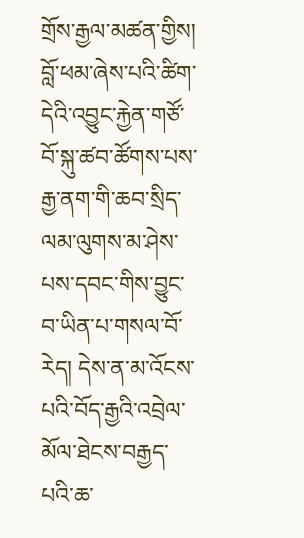གྲོས་རྒྱལ་མཚན་གྱིས། བློ་ཕམ་ཞེས་པའི་ཚིག་དེའི་འབྱུང་རྐྱེན་གཙོ་བོ་སྐུ་ཚབ་ཚོགས་པས་རྒྱ་ནག་གི་ཆབ་སྲིད་ལམ་ལུགས་མ་ཤེས་པས་དབང་གིས་བྱུང་བ་ཡིན་པ་གསལ་བོ་རེད། དེས་ན་མ་འོངས་པའི་བོད་རྒྱའི་འབྲེལ་མོལ་ཐེངས་བརྒྱད་པའི་ཆ་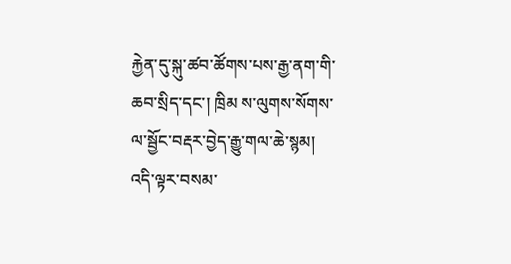རྐྱེན་དུ་སྐུ་ཚབ་ཚོགས་པས་རྒྱ་ནག་གི་ཆབ་སྲིད་དང་། ཁྲིམ ས་ལུགས་སོགས་ལ་སྦྱོང་བརྡར་བྱེད་རྒྱུ་གལ་ཆེ་སྙམ།
འདི་ལྟར་བསམ་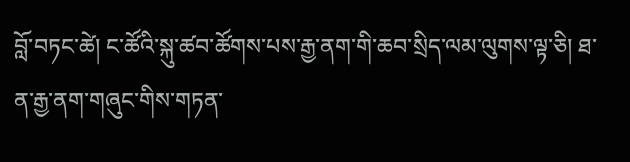བློ་བཏང་ཚེ། ང་ཚོའི་སྐུ་ཚབ་ཚོགས་པས་རྒྱ་ནག་གི་ཆབ་སྲིད་ལམ་ལུགས་ལྟ་ཅི། ཐ་ན་རྒྱ་ནག་གཞུང་གིས་གཏན་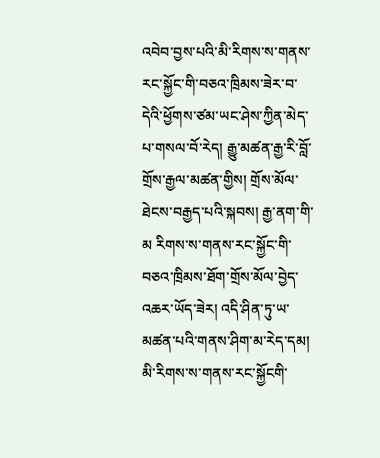འབེབ་བྱས་པའི་མི་རིགས་ས་གནས་རང་སྐྱོང་གི་བཅའ་ཁྲིམས་ཟེར་བ་དེའི་ཕྱོགས་ཙམ་ཡང་ཤེས་ཀྱིན་མེད་པ་གསལ་བོ་རེད། རྒྱུ་མཚན་རྒྱ་རི་བློ་གྲོས་རྒྱལ་མཚན་གྱིས། གྲོས་མོལ་ཐེངས་བརྒྱད་པའི་སྐབས། རྒྱ་ནག་གི་མ རིགས་ས་གནས་རང་སྐྱོང་གི་བཅའ་ཁྲིམས་ཐོག་གྲོས་མོལ་བྱེད་འཆར་ཡོད་ཟེར། འདི་ཤིན་ཏུ་ཡ་མཚན་པའི་གནས་ཤིག་མ་རེད་དམ། མི་རིགས་ས་གནས་རང་སྐྱོངགི་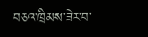བཅའ་ཁྲིམས་ཟེར་བ་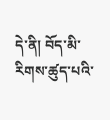དེ་ནི། བོད་མི་རིགས་ཚུད་པའི་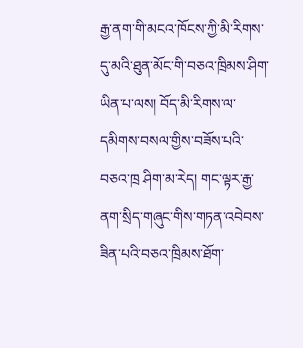རྒྱ་ནག་གི་མངའ་ཁོངས་ཀྱི་མི་རིགས་དུ་མའི་ཐུན་མོང་གི་བཅའ་ཁྲིམས་ཤིག་ཡིན་པ་ལས། བོད་མི་རིགས་ལ་དམིགས་བསལ་གྱིས་བཟོས་པའི་བཅའ་ཁྲ ཤིག་མ་རེད། གང་ལྟར་རྒྱ་ནག་སྲིད་གཞུང་གིས་གཏན་འབེབས་ཟིན་པའི་བཅའ་ཁྲིམས་ཐོག་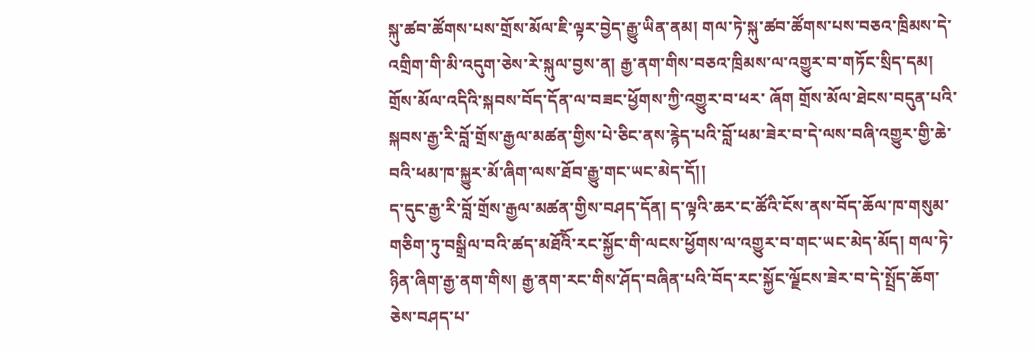སྐུ་ཚབ་ཚོགས་པས་གྲོས་མོལ་ཇི་ལྟར་བྱེད་རྒྱུ་ཡིན་ནམ། གལ་ཏེ་སྐུ་ཚབ་ཚོགས་པས་བཅའ་ཁྲིམས་དེ་འགྲིག་གི་མི་འདུག་ཅེས་རེ་སྐུལ་བྱས་ན། རྒྱ་ནག་གིས་བཅའ་ཁྲིམས་ལ་འགྱུར་བ་གཏོང་སྲིད་དམ། གྲོས་མོལ་འདིའི་སྐབས་བོད་དོན་ལ་བཟང་ཕྱོགས་ཀྱི་འགྱུར་བ་ཕར་ ཞོག གྲོས་མོལ་ཐེངས་བདུན་པའི་སྐབས་རྒྱ་རི་བློ་གྲོས་རྒྱལ་མཚན་གྱིས་པེ་ཅིང་ནས་རྙེད་པའི་བློ་ཕམ་ཟེར་བ་དེ་ལས་བཞི་འགྱུར་གྱི་ཆེ་བའི་ཕམ་ཁ་སྐྱུར་མོ་ཞིག་ལས་ཐོབ་རྒྱུ་གང་ཡང་མེད་དོ།།
ད་དུང་རྒྱ་རི་བློ་གྲོས་རྒྱལ་མཚན་གྱིས་བཤད་དོན། ད་ལྟའི་ཆར་ང་ཚོའི་ངོས་ནས་བོད་ཆོལ་ཁ་གསུམ་གཅིག་ཏུ་བསྒྲིལ་བའི་ཚད་མཐོའིོ་རང་སྐྱོང་གི་ལངས་ཕྱོགས་ལ་འགྱུར་བ་གང་ཡང་མེད་མོད། གལ་ཏེ་ཉིན་ཞིག་རྒྱ་ནག་གིས། རྒྱ་ནག་རང་གིས་ཤོད་བཞིན་པའི་བོད་རང་སྐྱོང་ལྗོངས་ཟེར་བ་དེ་སྤྲོད་ཆོག་ཅེས་བཤད་པ་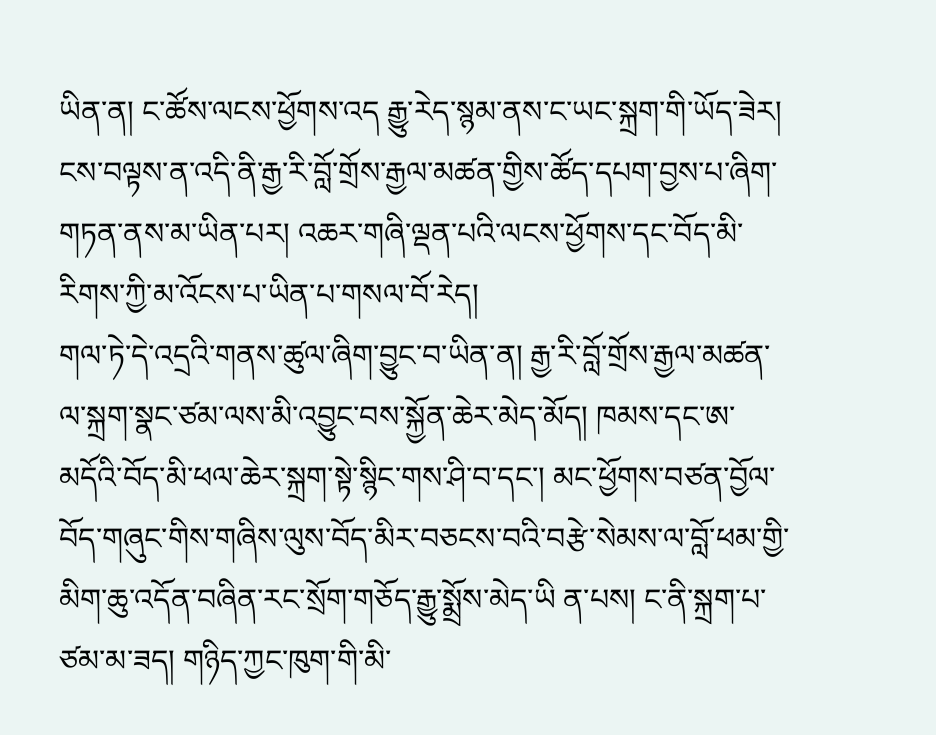ཡིན་ན། ང་ཚོས་ལངས་ཕྱོགས་འད རྒྱུ་རེད་སྙམ་ནས་ང་ཡང་སྐྲག་གི་ཡོད་ཟེར། ངས་བལྟས་ན་འདི་ནི་རྒྱ་རི་བློ་གྲོས་རྒྱལ་མཚན་གྱིས་ཚོད་དཔག་བྱས་པ་ཞིག་གཏན་ནས་མ་ཡིན་པར། འཆར་གཞི་ལྡན་པའི་ལངས་ཕྱོགས་དང་བོད་མི་རིགས་ཀྱི་མ་འོངས་པ་ཡིན་པ་གསལ་བོ་རེད།
གལ་ཏེ་དེ་འདྲའི་གནས་ཚུལ་ཞིག་བྱུང་བ་ཡིན་ན། རྒྱ་རི་བློ་གྲོས་རྒྱལ་མཚན་ལ་སྐྲག་སྣང་ཙམ་ལས་མི་འབྱུང་བས་སྐྱོན་ཆེར་མེད་མོད། ཁམས་དང་ཨ་མདོའི་བོད་མི་ཕལ་ཆེར་སྐྲག་སྟེ་སྙིང་གས་ཤི་བ་དང་། མང་ཕྱོགས་བཙན་བྱོལ་བོད་གཞུང་གིས་གཞིས་ལུས་བོད་མིར་བཅངས་བའི་བརྩེ་སེམས་ལ་བློ་ཕམ་གྱི་མིག་ཆུ་འདོན་བཞིན་རང་སྲོག་གཅོད་རྒྱུ་སྨྲོས་མེད་ཡི ན་པས། ང་ནི་སྐྲག་པ་ཙམ་མ་ཟད། གཉིད་ཀྱང་ཁུག་གི་མི་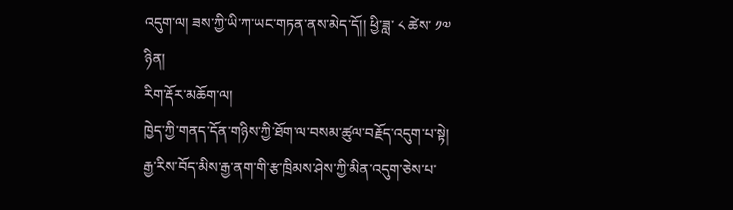འདུག་ལ། ཟས་ཀྱི་ཡི་ཀ་ཡང་གཏན་ནས་མེད་དོ།། ཕྱི་ཟླ་ ༨ ཚེས་ ༡༧ ཉིན།
རིག་རྡོར་མཆོག་ལ།
ཁྱེད་ཀྱི་གནད་དོན་གཉིས་ཀྱི་ཐོག་ལ་བསམ་ཚུལ་བརྗོད་འདུག་པ་སྟེ། རྒྱ་རིས་བོད་མིས་རྒྱ་ནག་གི་རྩ་ཁྲིམས་ཤེས་ཀྱི་མིན་འདུག་ཅེས་པ་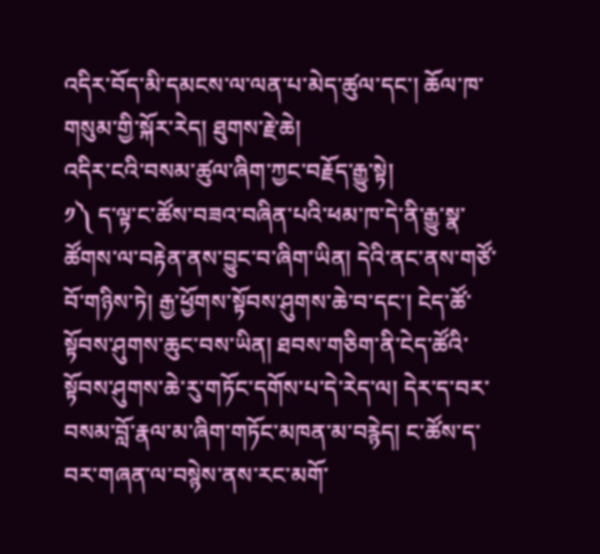འདིར་བོད་མི་དམངས་ལ་ལན་པ་མེད་ཚུལ་དང་། ཆོལ་ཁ་གསུམ་གྱི་སྐོར་རེད། ཐུགས་རྗེ་ཆེ།
འདིར་ངའི་བསམ་ཚུལ་ཞིག་ཀྱང་བརྗོད་རྒྱུ་སྟེ།
༡༽ ད་ལྟ་ང་ཚོས་བཟའ་བཞིན་པའི་ཕམ་ཁ་དེ་ནི་རྒྱུ་སྣ་ཚོགས་ལ་བརྟེན་ནས་བྱུང་བ་ཞིག་ཡིན། དེའི་ནང་ནས་གཙོ་བོ་གཉིས་ཏེ། རྒྱ་ཕྱོགས་སྟོབས་ཤུགས་ཆེ་བ་དང་། ངེད་ཚོ་སྟོབས་ཤུགས་ཆུང་བས་ཡིན། ཐབས་གཅིག་ནི་ངེད་ཚོའི་སྟོབས་ཤུགས་ཆེ་རུ་གཏོང་དགོས་པ་དེ་རེད་ལ། དེར་ད་བར་བསམ་བློ་རྣལ་མ་ཞིག་གཏོང་མཁན་མ་བརྙེད། ང་ཚོས་ད་བར་གཞན་ལ་བསྙེས་ནས་རང་མགོ་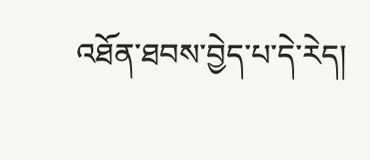འཐོན་ཐབས་བྱེད་པ་དེ་རེད།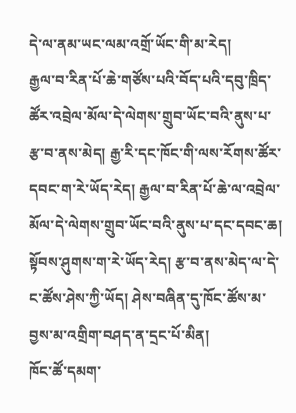དེ་ལ་ནམ་ཡང་ལམ་འགྲོ་ཡོང་གི་མ་རེད།
རྒྱལ་བ་རིན་པོ་ཆེ་གཙོས་པའི་བོད་པའི་དབུ་ཁྲིད་ཚོར་འབྲེལ་མོལ་དེ་ལེགས་གྲུབ་ཡོང་བའི་ནུས་པ་རྩ་བ་ནས་མེད། རྒྱ་རི་དང་ཁོང་གི་ལས་རོགས་ཚོར་དབང་ག་རེ་ཡོད་རེད། རྒྱལ་བ་རིན་པོ་ཆེ་ལ་འབྲེལ་མོལ་དེ་ལེགས་གྲུབ་ཡོང་བའི་ནུས་པ་དང་དབང་ཆ། སྟོབས་ཤུགས་ག་རེ་ཡོད་རེད། རྩ་བ་ནས་མེད་ལ་དེ་ང་ཚོས་ཤེས་ཀྱི་ཡོད། ཤེས་བཞིན་དུ་ཁོང་ཚོས་མ་བྱས་མ་འགྲིག་བཤད་ན་དྲང་པོ་མིན།
ཁོང་ཚོ་དམག་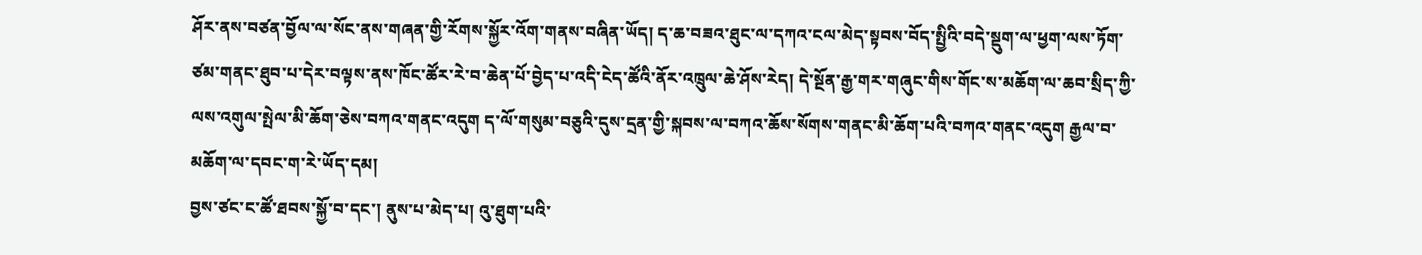ཤོར་ནས་བཙན་བྱོལ་ལ་སོང་ནས་གཞན་གྱི་རོགས་སྐྱོར་འོག་གནས་བཞིན་ཡོད། ད་ཆ་བཟའ་ཐུང་ལ་དཀའ་ངལ་མེད་སྟབས་བོད་སྤྱིའི་བདེ་སྡུག་ལ་ཕྱག་ལས་ཏོག་ཙམ་གནང་ཐུབ་པ་དེར་བལྟས་ནས་ཁོང་ཚོར་རེ་བ་ཆེན་པོ་བྱེད་པ་འདི་ངེད་ཚོའི་ནོར་འཁྲུལ་ཆེ་ཤོས་རེད། དེ་སྔོན་རྒྱ་གར་གཞུང་གིས་གོང་ས་མཆོག་ལ་ཆབ་སྲིད་ཀྱི་ལས་འགུལ་སྤེལ་མི་ཆོག་ཅེས་བཀའ་གནང་འདུག ད་ལོ་གསུམ་བཅུའི་དུས་དྲན་གྱི་སྐབས་ལ་བཀའ་ཆོས་སོགས་གནང་མི་ཆོག་པའི་བཀའ་གནང་འདུག རྒྱལ་བ་མཆོག་ལ་དབང་ག་རེ་ཡོད་དམ།
བྱས་ཙང་ང་ཚོ་ཐབས་སྐྱོ་བ་དང་། ནུས་པ་མེད་པ། འུ་ཐུག་པའི་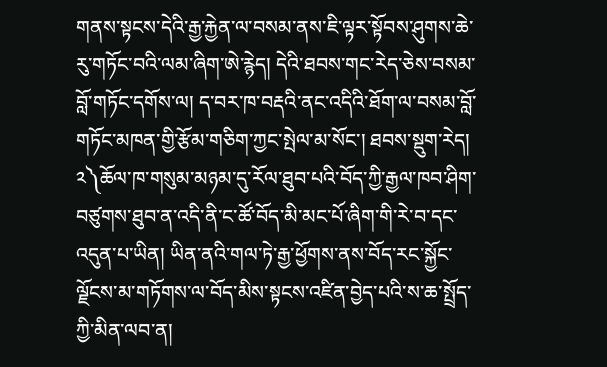གནས་སྟངས་དེའི་རྒྱ་རྐྱེན་ལ་བསམ་ནས་ཇི་ལྟར་སྟོབས་ཤུགས་ཆེ་རུ་གཏོང་བའི་ལམ་ཞིག་ཨེ་རྙེད། དེའི་ཐབས་གང་རེད་ཅེས་བསམ་བློ་གཏོང་དགོས་ལ། ད་བར་ཁ་བརྡའི་ནང་འདིའི་ཐོག་ལ་བསམ་བློ་གཏོང་མཁན་གྱི་རྩོམ་གཅིག་ཀྱང་སྤེལ་མ་སོང་། ཐབས་སྡུག་རེད།
༢༽ཆོལ་ཁ་གསུམ་མཉམ་དུ་རོལ་ཐུབ་པའི་བོད་ཀྱི་རྒྱལ་ཁབ་ཤིག་བཙུགས་ཐུབ་ན་འདི་ནི་ང་ཚོ་བོད་མི་མང་པོ་ཞིག་གི་རེ་བ་དང་འདུན་པ་ཡིན། ཡིན་ནའི་གལ་ཏེ་རྒྱ་ཕྱོགས་ནས་བོད་རང་སྐྱོང་ལྗོངས་མ་གཏོགས་ལ་བོད་མིས་སྟངས་འཛིན་བྱེད་པའི་ས་ཆ་སྤྲོད་ཀྱི་མིན་ལབ་ན།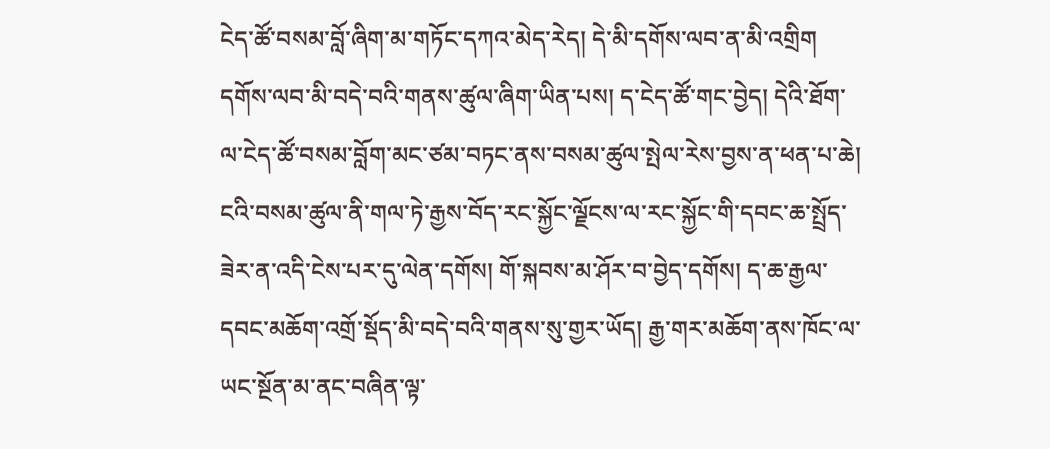ངེད་ཚོ་བསམ་བློ་ཞིག་མ་གཏོང་དཀའ་མེད་རེད། དེ་མི་དགོས་ལབ་ན་མི་འགྲིག དགོས་ལབ་མི་བདེ་བའི་གནས་ཚུལ་ཞིག་ཡིན་པས། ད་ངེད་ཚོ་གང་བྱེད། དེའི་ཐོག་ལ་ངེད་ཚོ་བསམ་བློག་མང་ཙམ་བཏང་ནས་བསམ་ཚུལ་སྤེལ་རེས་བྱས་ན་ཕན་པ་ཆེ། ངའི་བསམ་ཚུལ་ནི་གལ་ཏེ་རྒྱས་བོད་རང་སྐྱོང་ལྗོངས་ལ་རང་སྐྱོང་གི་དབང་ཆ་སྤྲོད་ཟེར་ན་འདི་ངེས་པར་དུ་ལེན་དགོས། གོ་སྐབས་མ་ཤོར་བ་བྱེད་དགོས། ད་ཆ་རྒྱལ་དབང་མཆོག་འགྲོ་སྡོད་མི་བདེ་བའི་གནས་སུ་གྱར་ཡོད། རྒྱ་གར་མཆོག་ནས་ཁོང་ལ་ཡང་སྔོན་མ་ནང་བཞིན་ལྟ་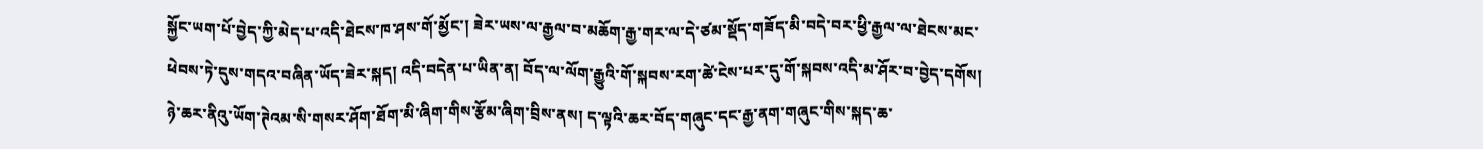སྐྱོང་ཡག་པོ་བྱེད་ཀྱི་མེད་པ་འདི་ཐེངས་ཁ་ཤས་གོ་མྱོང་། ཟེར་ཡས་ལ་རྒྱལ་བ་མཆོག་རྒྱ་གར་ལ་དེ་ཙམ་སྡོད་གཟོད་མི་བདེ་བར་ཕྱི་རྒྱལ་ལ་ཐེངས་མང་ཕེབས་ཏེ་དུས་གདའ་བཞིན་ཡོད་ཟེར་སྐད། འདི་བདེན་པ་ཡིན་ན། བོད་ལ་ལོག་རྒྱུའི་གོ་སྐབས་རག་ཚེ་ངེས་པར་དུ་གོ་སྐབས་འདི་མ་ཤོར་བ་བྱེད་དགོས།
ཉེ་ཆར་ནིའུ་ཡོག་ཊེའམ་སི་གསར་ཤོག་ཐོག་མི་ཞིག་གིས་རྩོམ་ཞིག་བྲིས་ནས། ད་ལྟའི་ཆར་བོད་གཞུང་དང་རྒྱ་ནག་གཞུང་གིས་སྐད་ཆ་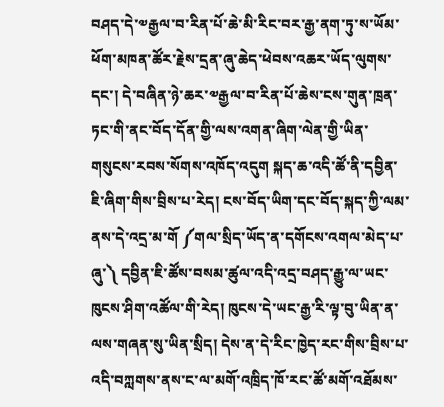བཤད་དེ་༧རྒྱལ་བ་རིན་པོ་ཆེ་མི་རིང་བར་རྒྱ་ནག་ཏུ་ས་ཡོམ་ཕོག་མཁན་ཚོར་རྗེས་དྲན་ཞུ་ཆེད་ཕེབས་འཆར་ཡོད་ལུགས་དང་། དེ་བཞིན་ཉེ་ཆར་༧རྒྱལ་བ་རིན་པོ་ཆེས་ངས་གུན་ཁྲན་ཏང་གི་ནང་བོད་དོན་གྱི་ལས་འགན་ཞིག་ལེན་གྱི་ཡིན་གསུངས་རབས་སོགས་འཁོད་འདུག སྐད་ཆ་འདི་ཚོ་ནི་དབྱིན་ཇི་ཞིག་གིས་བྲིས་པ་རེད། ངས་བོད་ཡིག་དང་བོད་སྐད་ཀྱི་ལམ་ནས་དེ་འདྲ་མ་གོ ༼གལ་སྲིད་ཡོད་ན་དགོངས་འགལ་མེད་པ་ཞུ་༽ དབྱིན་ཇི་ཚོས་བསམ་ཚུལ་འདི་འདྲ་བཤད་རྒྱུ་ལ་ཡང་ཁུངས་ཤིག་འཚོལ་གི་རེད། ཁུངས་དེ་ཡང་རྒྱ་རི་ལྟ་བུ་ཡིན་ན་ལས་གཞན་སུ་ཡིན་སྲིད། དེས་ན་དེ་རིང་ཁྱེད་རང་གིས་བྲིས་པ་འདི་བཀླགས་ནས་ང་ལ་མགོ་འཁྲིད་ཁོ་རང་ཚོ་མགོ་འཐོམས་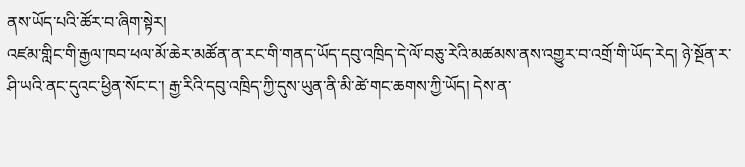ནས་ཡོད་པའི་ཚོར་བ་ཞིག་སྟེར།
འཛམ་གླིང་གི་རྒྱལ་ཁབ་ཕལ་མོ་ཆེར་མཚོན་ན་རང་གི་གནད་ཡོད་དབུ་འཁྲིད་དེ་ལོ་བཅུ་རེའི་མཚམས་ནས་འགྱུར་བ་འགྲོ་གི་ཡོད་རེད། ཉེ་སྔོན་ར་ཤི་ཡའི་ནང་དུའང་ཕྱིན་སོང་ང་། རྒྱ་རིའི་དབུ་འཁྲིད་ཀྱི་དུས་ཡུན་ནི་མི་ཚེ་གང་ཆགས་ཀྱི་ཡོད། དེས་ན་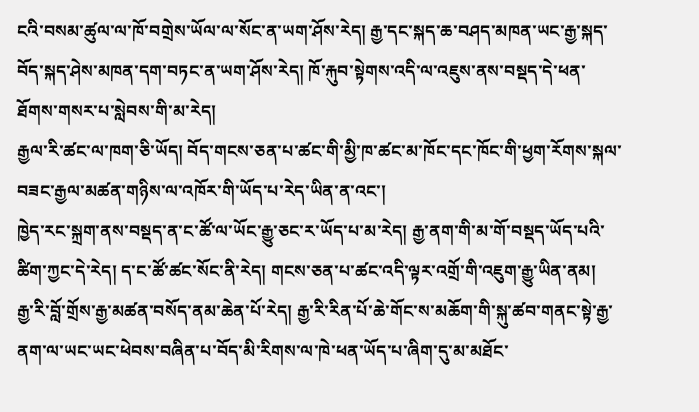ངའི་བསམ་ཚུལ་ལ་ཁོ་བགྲེས་ཡོལ་ལ་སོང་ན་ཡག་ཤོས་རེད། རྒྱ་དང་སྐད་ཆ་བཤད་མཁན་ཡང་རྒྱ་སྐད་བོད་སྐད་ཤེས་མཁན་དག་བཏང་ན་ཡག་ཤོས་རེད། ཁོ་རྐུབ་སྟེགས་འདི་ལ་འཇུས་ནས་བསྡད་དེ་ཕན་ཐོགས་གསར་པ་སླེབས་གི་མ་རེད།
རྒྱལ་རི་ཚང་ལ་ཁག་ཅི་ཡོད། བོད་གངས་ཅན་པ་ཚང་གི་མྱི་ཁ་ཚང་མ་ཁོང་དང་ཁོང་གི་ཕྱག་རོགས་སྐལ་བཟང་རྒྱལ་མཚན་གཉིས་ལ་འཁོར་གི་ཡོད་པ་རེད་ཡིན་ན་འང་།
ཁྱེད་རང་སྐྲག་ནས་བསྡད་ན་ང་ཚོ་ལ་ཡོང་རྒྱུ་ཅང་ར་ཡོད་པ་མ་རེད། རྒྱ་ནག་གི་མ་གོ་བསྡད་ཡོད་པའི་ཚིག་ཀྱང་དེ་རེད། ད་ང་ཚོ་ཚང་སོང་ནི་རེད། གངས་ཅན་པ་ཚང་འདི་ལྟར་འགྲོ་གི་འཇུག་རྒྱུ་ཡིན་ནམ།
རྒྱ་རི་བློ་གྲོས་རྒྱ་མཚན་བསོད་ནམ་ཆེན་པོ་རེད། རྒྱ་རི་རིན་པོ་ཆེ་གོང་ས་མཆོག་གི་སྐུ་ཚབ་གནང་སྟེ་རྒྱ་ནག་ལ་ཡང་ཡང་ཕེབས་བཞིན་པ་བོད་མི་རིགས་ལ་ཁེ་ཕན་ཡོད་པ་ཞིག་དུ་མ་མཐོང་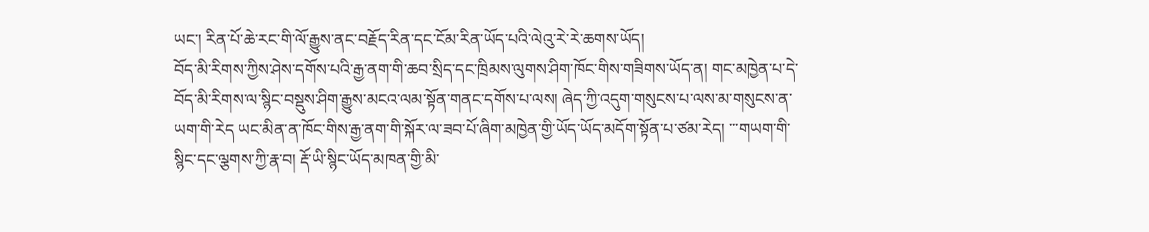ཡང་། རིན་པོ་ཆེ་རང་གི་ལོ་རྒྱུས་ནང་བརྗོད་རིན་དང་ངོམ་རིན་ཡོད་པའི་ལེའུ་རེ་རེ་ཆགས་ཡོད།
བོད་མི་རིགས་ཀྱིས་ཤེས་དགོས་པའི་རྒྱ་ནག་གི་ཆབ་སྲིད་དང་ཁྲིམས་ལུགས་ཤིག་ཁོང་གིས་གཟིགས་ཡོད་ན། གང་མཁྱེན་པ་དེ་བོད་མི་རིགས་ལ་སྙིང་བསྡུས་ཤིག་རྒྱུས་མངའ་ལམ་སྟོན་གནང་དགོས་པ་ལས། ཞེད་ཀྱི་འདུག་གསུངས་པ་ལས་མ་གསུངས་ན་ཡག་གི་རེད ཡང་མིན་ན་ཁོང་གིས་རྒྱ་ནག་གི་སྐོར་ལ་ཟབ་པོ་ཞིག་མཁྱེན་གྱི་ཡོད་ཡོད་མདོག་སྟོན་པ་ཙམ་རེད། ་་་གཡག་གི་སྙིང་དང་ལྕགས་ཀྱི་རྣ་བ། རྡོ་ཡི་སྙིང་ཡོད་མཁན་གྱི་མི་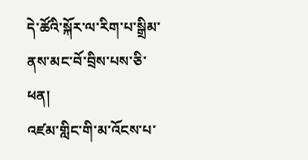དེ་ཚོའི་སྐོར་ལ་རིག་པ་སྒྲིམ་ནས་མང་བོ་བྲིས་པས་ཅི་ཕན།
འཛམ་གླིང་གི་མ་འོངས་པ་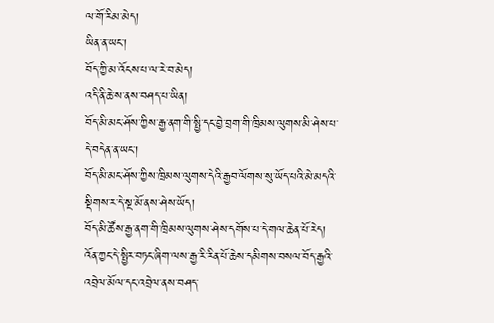ལ་གོ་རིམ་མེད།
ཡིན་ན་ཡང་།
བོད་ཀྱི་མ་འོངས་པ་ལ་རེ་བ་མེད།
འདི་ནི་ཆེ་ས་ནས་བཤད་པ་ཡིན།
བོད་མི་མང་ཤོས་ཀྱིས་རྒྱ་ནག་གི་སྤྱི་དང་བྱེ་བྲག་གི་ཁྲིམས་ལུགས་མི་ཤེས་པ་དེ་བདེན་ན་ཡང་།
བོད་མི་མང་ཤོས་ཀྱིས་ཁྲིམས་ལུགས་དེའི་རྒྱབ་ལོགས་སུ་ཡོད་པའི་མེ་མདའི་སྡིགས་ར་དེ་སྔ་མོ་ནས་ཤེས་ཡོད།
བོད་མི་ཚོས་རྒྱ་ནག་གི་ཁྲིམས་ལུགས་ཤེས་དགོས་པ་དེ་གལ་ཆེན་པོ་རེད། འོན་ཀྱང་དེ་སྤྱིར་བཏང་ཞིག་ལས་རྒྱ་རི་རིན་པོ་ཆེས་དམིགས་བསལ་བོད་རྒྱའི་འབྲེལ་མོལ་དང་འབྲེལ་ནས་བཤད་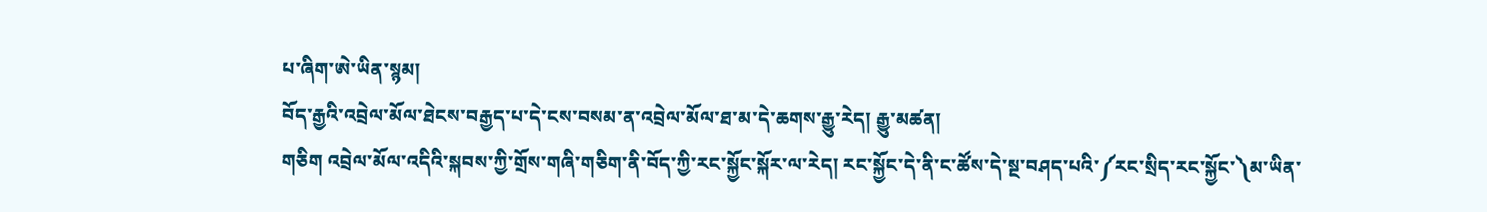པ་ཞིག་ཨེ་ཡིན་སྙམ།
བོད་རྒྱའི་འབྲེལ་མོལ་ཐེངས་བརྒྱད་པ་དེ་ངས་བསམ་ན་འབྲེལ་མོལ་ཐ་མ་དེ་ཆགས་རྒྱུ་རེད། རྒྱུ་མཚན།
གཅིག འབྲེལ་མོལ་འདིའི་སྐབས་ཀྱི་གྲོས་གཞི་གཅིག་ནི་བོད་ཀྱི་རང་སྐྱོང་སྐོར་ལ་རེད། རང་སྐྱོང་དེ་ནི་ང་ཚོས་དེ་སྔ་བཤད་པའི་༼རང་སྲིད་རང་སྐྱོང་༽མ་ཡིན་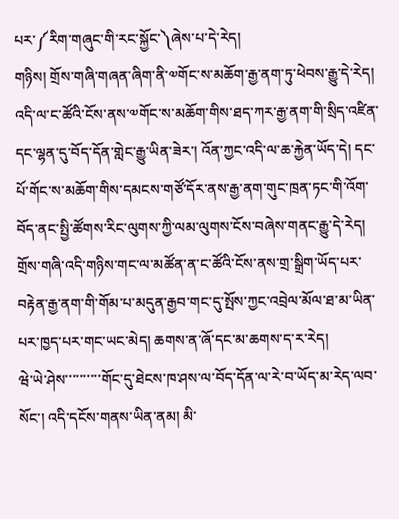པར་༼རིག་གཞུང་གི་རང་སྐྱོང་༽ཞེས་པ་དེ་རེད།
གཉིས། གྲོས་གཞི་གཞན་ཞིག་ནི་༧གོང་ས་མཆོག་རྒྱ་ནག་ཏུ་ཕེབས་རྒྱུ་དེ་རེད། འདི་ལ་ང་ཚོའི་ངོས་ནས་༧གོང་ས་མཆོག་གིས་ཐད་ཀར་རྒྱ་ནག་གི་སྲིད་འཛིན་དང་ལྷན་དུ་བོད་དོན་གླེང་རྒྱུ་ཡིན་ཟེར་། འོན་ཀྱང་འདི་ལ་ཆ་རྐྱེན་ཡོད་དེ། དང་པོ་གོང་ས་མཆོག་གིས་དམངས་གཙོ་དོར་ནས་རྒྱ་ནག་གུང་ཁྲན་ཏང་གི་འོག་བོད་ནང་སྤྱི་ཚོགས་རིང་ལུགས་ཀྱི་ལམ་ལུགས་ངོས་བཞེས་གནང་རྒྱུ་དེ་རེད། གྲོས་གཞི་འདི་གཉིས་གང་ལ་མཚོན་ན་ང་ཚོའི་ངོས་ནས་གྲ་སྒྲིག་ཡོད་པར་བརྟེན་རྒྱ་ནག་གི་གོམ་པ་མདུན་རྒྱབ་གང་དུ་སྤོས་ཀྱང་འབྲེལ་མོལ་ཐ་མ་ཡིན་པར་ཁྱད་པར་གང་ཡང་མེད། ཆགས་ན་ཞོ་དང་མ་ཆགས་ད་ར་རེད།
ཝེ་ཡེ་ཤེས་་་་་་་་་་གོང་དུ་ཐེངས་ཁ་ཤས་ལ་བོད་དོན་ལ་རེ་བ་ཡོད་མ་རེད་ལབ་སོང་། འདི་དངོས་གནས་ཡིན་ནམ། མི་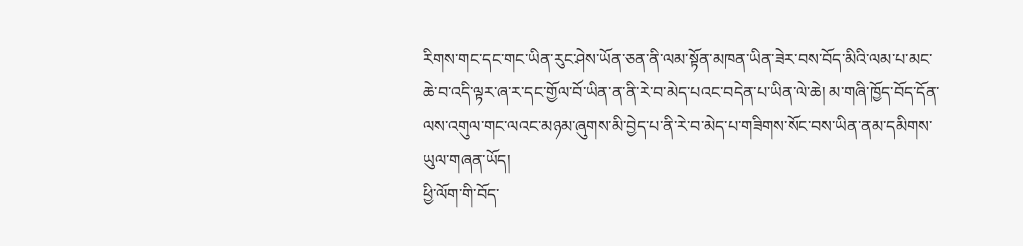རིགས་གང་དང་གང་ཡིན་རུང་ཤེས་ཡོན་ཅན་ནི་ལམ་སྟོན་མཁན་ཡིན་ཟེར་བས་བོད་མིའི་ལམ་པ་མང་ཆེ་བ་འདི་ལྟར་ཞ་ར་དང་གྱོལ་བོ་ཡིན་ན་ནི་རེ་བ་མེད་པའང་བདེན་པ་ཡིན་ལེ་ཆེ། མ་གཞི་ཁྱོད་བོད་དོན་ལས་འགུལ་གང་ལའང་མཉམ་ཞུགས་མི་བྱེད་པ་ནི་རེ་བ་མེད་པ་གཟིགས་སོང་བས་ཡིན་ནམ་དམིགས་ཡུལ་གཞན་ཡོད།
ཕྱི་ལོག་གི་བོད་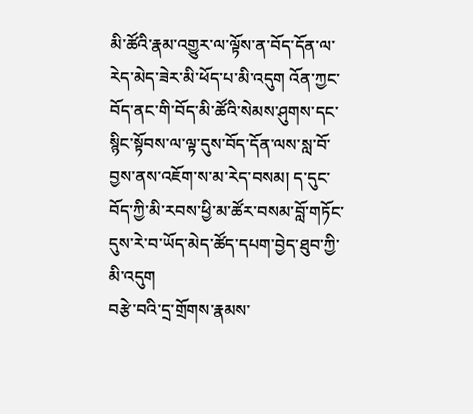མི་ཚོའི་རྣམ་འགྱུར་ལ་ལྟོས་ན་བོད་དོན་ལ་རེད་མེད་ཟེར་མི་ཕོད་པ་མི་འདུག འོན་ཀྱང་བོད་ནང་གི་བོད་མི་ཚོའི་སེམས་ཤུགས་དང་སྙིང་སྟོབས་ལ་ལྟ་དུས་བོད་དོན་ལས་སླ་བོ་བྱས་ནས་འཇོག་ས་མ་རེད་བསམ། ད་དུང་བོད་ཀྱི་མི་རབས་ཕྱི་མ་ཚོར་བསམ་བློ་གཏོང་དུས་རེ་བ་ཡོད་མེད་ཚོད་དཔག་བྱེད་ཐུབ་ཀྱི་མི་འདུག
བརྩེ་བའི་དྲ་གྲོགས་རྣམས་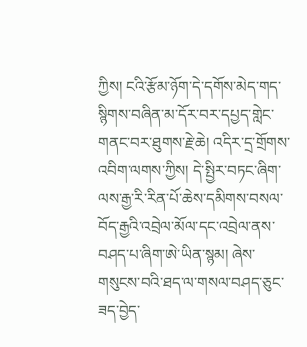ཀྱིས། ངའི་རྩོམ་ཉོག་དེ་དགོས་མེད་གད་སྙིགས་བཞིན་མ་དོར་བར་དཔྱད་གླེང་གནང་བར་ཐུགས་རྗེ་ཆེ། འདིར་དྲ་གྲོགས་འབིག་ལགས་ཀྱིས། དེ་སྤྱིར་བཏང་ཞིག་ལས་རྒྱ་རི་རིན་པོ་ཆེས་དམིགས་བསལ་བོད་རྒྱའི་འབྲེལ་མོལ་དང་འབྲེལ་ནས་བཤད་པ་ཞིག་ཨེ་ཡིན་སྙམ། ཞེས་གསུངས་བའི་ཐད་ལ་གསལ་བཤད་ཅུང་ཟད་བྱེད་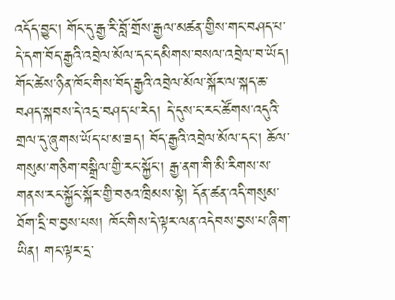འདོད་བྱུང་། གོང་དུ་རྒྱ་རི་བློ་གྲོས་རྒྱལ་མཚན་གྱིས་གང་བཤད་པ་དེ་དག་བོད་རྒྱའི་འབྲེལ་མོལ་དང་དམིགས་བསལ་འབྲེལ་བ་ཡོད། གོང་ཚེས་ཉིན་ཁོང་གིས་བོད་རྒྱའི་འབྲེལ་མོལ་སྐོར་ལ་སྐད་ཆ་བཤད་སྐབས་དེ་འདྲ་བཤད་པ་རེད། དེ་དུས་ང་རང་ཚོགས་འདུའི་གྲལ་དུ་ཞུགས་ཡོད་པ་མ་ཟད། བོད་རྒྱའི་འབྲེལ་མོལ་དང་། ཆོལ་གསུམ་གཅིག་བསྒྲིལ་གྱི་རང་སྐྱོང་། རྒྱ་ནག་གི་མི་རིགས་ས་གནས་རང་སྐྱོང་སྐོར་གྱི་བཅའ་ཁྲིམས་སྟེ། དོན་ཚན་འདི་གསུམ་ཐོག་དྲི་བ་བྱས་པས། ཁོང་གིས་དེ་ལྟར་ལན་འདེབས་བྱས་པ་ཞིག་ཡིན། གང་ལྟར་དྲ་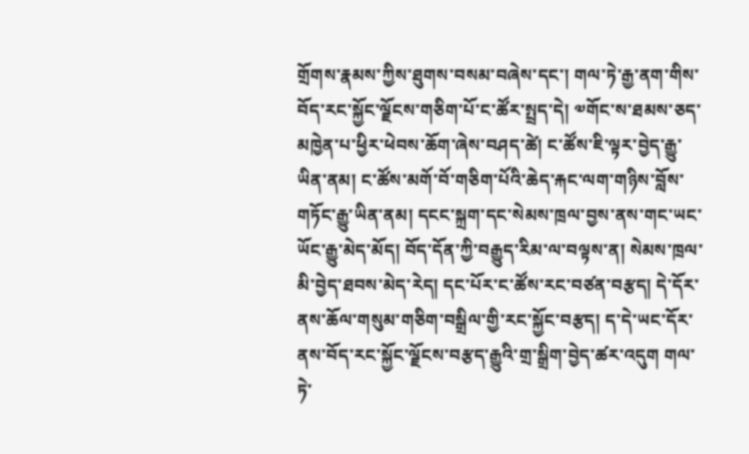གྲོགས་རྣམས་ཀྱིས་ཐུགས་བསམ་བཞེས་དང་། གལ་ཏེ་རྒྱ་ནག་གིས་བོད་རང་སྐྱོང་ལྗོངས་གཅིག་པོ་ང་ཚོར་སྤྲད་དེ། ༧གོང་ས་ཐམས་ཅད་མཁྱེན་པ་ཕྱིར་ཕེབས་ཆོག་ཞེས་བཤད་ཚེ། ང་ཚོས་ཇི་ལྟར་བྱེད་རྒྱུ་ཡིན་ནམ། ང་ཚོས་མགོ་བོ་གཅིག་པོའི་ཆེད་རྐང་ལག་གཉིས་བློས་གཏོང་རྒྱུ་ཡིན་ནམ། དངང་སྐྲག་དང་སེམས་ཁྲལ་བྱས་ནས་གང་ཡང་ཡོང་རྒྱུ་མེད་མོད། བོད་དོན་ཀྱི་བརྒྱུད་རིམ་ལ་བལྟས་ན། སེམས་ཁྲལ་མི་བྱེད་ཐབས་མེད་རེད། དང་པོར་ང་ཚོས་རང་བཙན་བརྩད། དེ་དོར་ནས་ཆོལ་གསུམ་གཅིག་བསྒྲིལ་གྱི་རང་སྐྱོང་བརྩད། ད་དེ་ཡང་དོར་ནས་བོད་རང་སྐྱོང་ལྗོངས་བརྩད་རྒྱུའི་གྲ་སྒྲིག་བྱེད་ཚར་འདུག གལ་ཏེ་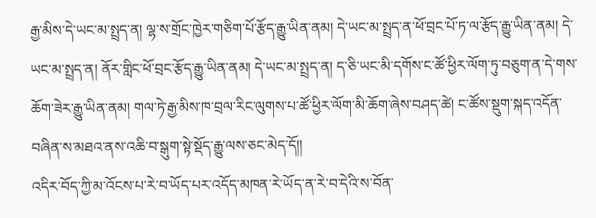རྒྱ་མིས་དེ་ཡང་མ་སྤྲད་ན། ལྷ་ས་གྲོང་ཁྱེར་གཅིག་པོ་རྩོད་རྒྱུ་ཡིན་ནམ། དེ་ཡང་མ་སྤྲད་ན་ཕོ་བྲང་པོ་ཏ་ལ་རྩོད་རྒྱུ་ཡིན་ནམ། དེ་ཡང་མ་སྤྲད་ན། ནོར་གླིང་ཕོ་བྲང་རྩོད་རྒྱུ་ཡིན་ནམ། དེ་ཡང་མ་སྤྲད་ན། ད་ཅི་ཡང་མི་དགོས་ང་ཚོ་ཕྱིར་ལོག་ཏུ་བཅུག་ན་དེ་གས་ཆོག་ཟེར་རྒྱུ་ཡིན་ནམ། གལ་ཏེ་རྒྱ་མིས་ཁ་བྲལ་རིང་ལུགས་པ་ཚོ་ཕྱིར་ལོག་མི་ཆོག་ཞེས་བཤད་ཚེ། ང་ཚོས་སྡུག་སྐད་འདོན་བཞིན་ས་མཐའ་ནས་འཆི་བ་སྒུག་སྟེ་སྡོད་རྒྱུ་ལས་ཅང་མེད་དོ།།
འདིར་བོད་ཀྱི་མ་འོངས་པ་རེ་བ་ཡོད་པར་འདོད་མཁན་རེ་ཡོད་ན་རེ་བ་དེའི་ས་བོན་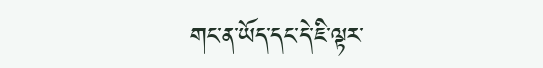གང་ན་ཡོད་དང་དེ་ཇི་ལྟར་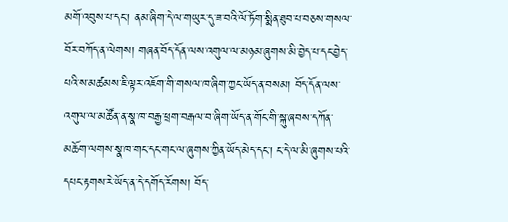མགོ་འབུས་པ་དང་། ནམ་ཞིག་དེ་ལ་གཡུར་དུ་ཟ་བའི་ལོ་ཏོག་སྨིན་ཐུབ་པ་བཅས་གསལ་བོར་བཀོད་ན་ལེགས། གཞན་བོད་དོན་ལས་འགུལ་ལ་མཉམ་ཞུགས་མི་བྱེད་པ་དང་བྱེད་པའི་ས་མཚམས་ཇི་ལྟར་འཇོག་གི་གསལ་ཁ་ཞིག་ཀྱང་ཡོད་ན་བསམ། བོད་དོན་ལས་འགུལ་ལ་མཚོན་ན་སྣ་ཁ་བརྒྱ་ཕྲག་བརྒལ་བ་ཞིག་ཡོད་ན་གོང་གི་སྐུ་ཞབས་དཀོན་མཆོག་ལགས་སྣ་ཁ་གང་དང་གང་ལ་ཞུགས་ཀྱིན་ཡོད་མེད་དང་། ང་དེ་ལ་མི་ཞུགས་པའི་དཔང་རྟགས་རེ་ཡོད་ན་དེ་དགོད་རོགས། བོད་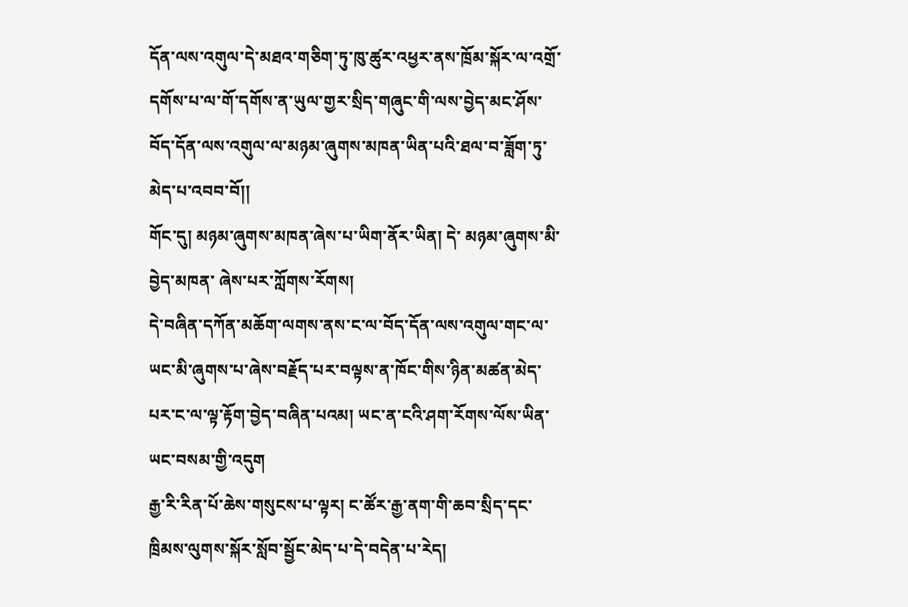དོན་ལས་འགུལ་དེ་མཐའ་གཅིག་ཏུ་ཁུ་ཚུར་འཕྱར་ནས་ཁྲོམ་སྐོར་ལ་འགྲོ་དགོས་པ་ལ་གོ་དགོས་ན་ཡུལ་གྱར་སྲིད་གཞུང་གི་ལས་བྱེད་མང་ཤོས་བོད་དོན་ལས་འགུལ་ལ་མཉམ་ཞུགས་མཁན་ཡིན་པའི་ཐལ་བ་ཟློག་ཏུ་མེད་པ་འབབ་བོ།།
གོང་དུ། མཉམ་ཞུགས་མཁན་ཞེས་པ་ཡིག་ནོར་ཡིན། དེ་ མཉམ་ཞུགས་མི་བྱེད་མཁན་ ཞེས་པར་ཀློགས་རོགས།
དེ་བཞིན་དཀོན་མཆོག་ལགས་ནས་ང་ལ་བོད་དོན་ལས་འགུལ་གང་ལ་ཡང་མི་ཞུགས་པ་ཞེས་བརྗོད་པར་བལྟས་ན་ཁོང་གིས་ཉིན་མཚན་མེད་པར་ང་ལ་ལྟ་རྟོག་བྱེད་བཞིན་པའམ། ཡང་ན་ངའི་ཤག་རོགས་ལོས་ཡིན་ཡང་བསམ་གྱི་འདུག
རྒྱ་རི་རིན་པོ་ཆེས་གསུངས་པ་ལྟར། ང་ཚོར་རྒྱ་ནག་གི་ཆབ་སྲིད་དང་ཁྲིམས་ལུགས་སྐོར་སློབ་སྦྱོང་མེད་པ་དེ་བདེན་པ་རེད།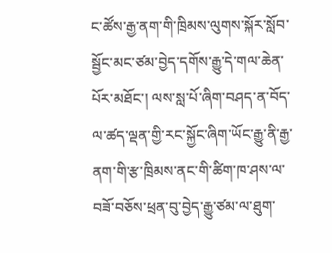ང་ཚོས་རྒྱ་ནག་གི་ཁྲིམས་ལུགས་སྐོར་སློབ་སྦྱོང་མང་ཙམ་བྱེད་དགོས་རྒྱུ་དེ་གལ་ཆེན་པོར་མཐོང་། ལས་སླ་པོ་ཞིག་བཤད་ན་བོད་ལ་ཚད་ལྡན་གྱི་རང་སྐྱོང་ཞིག་ཡོང་རྒྱུ་ནི་རྒྱ་ནག་གི་རྩ་ཁྲིམས་ནང་གི་ཚིག་ཁ་ཤས་ལ་བཟོ་བཅོས་ཕྲན་བུ་བྱེད་རྒྱུ་ཙམ་ལ་ཐུག་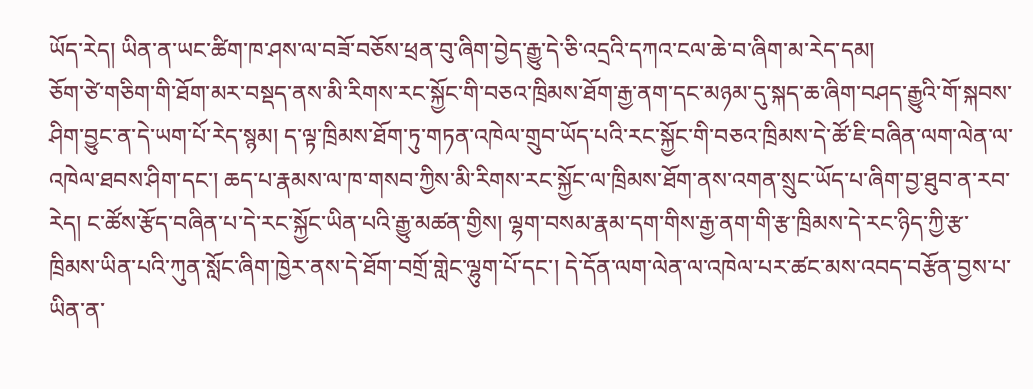ཡོད་རེད། ཡིན་ན་ཡང་ཚིག་ཁ་ཤས་ལ་བཟོ་བཅོས་ཕྲན་བུ་ཞིག་བྱེད་རྒྱུ་དེ་ཅི་འདྲའི་དཀའ་ངལ་ཆེ་བ་ཞིག་མ་རེད་དམ།
ཅོག་ཙེ་གཅིག་གི་ཐོག་མར་བསྡད་ནས་མི་རིགས་རང་སྐྱོང་གི་བཅའ་ཁྲིམས་ཐོག་རྒྱ་ནག་དང་མཉམ་དུ་སྐད་ཆ་ཞིག་བཤད་རྒྱུའི་གོ་སྐབས་ཤིག་བྱུང་ན་དེ་ཡག་པོ་རེད་སྙམ། ད་ལྟ་ཁྲིམས་ཐོག་ཏུ་གཏན་འཁེལ་གྲུབ་ཡོད་པའི་རང་སྐྱོང་གི་བཅའ་ཁྲིམས་དེ་ཚོ་ཇི་བཞིན་ལག་ལེན་ལ་འཁེལ་ཐབས་ཤིག་དང་། ཆད་པ་རྣམས་ལ་ཁ་གསབ་ཀྱིས་མི་རིགས་རང་སྐྱོང་ལ་ཁྲིམས་ཐོག་ནས་འགན་སྲུང་ཡོད་པ་ཞིག་བྱ་ཐུབ་ན་རབ་རེད། ང་ཚོས་རྩོད་བཞིན་པ་དེ་རང་སྐྱོང་ཡིན་པའི་རྒྱུ་མཚན་གྱིས། ལྷག་བསམ་རྣམ་དག་གིས་རྒྱ་ནག་གི་རྩ་ཁྲིམས་དེ་རང་ཉིད་ཀྱི་རྩ་ཁྲིམས་ཡིན་པའི་ཀུན་སློང་ཞིག་ཁྱེར་ནས་དེ་ཐོག་བགྲོ་གླེང་ལྷུག་པོ་དང་། དེ་དོན་ལག་ལེན་ལ་འཁེལ་པར་ཚང་མས་འབད་བརྩོན་བྱས་པ་ཡིན་ན་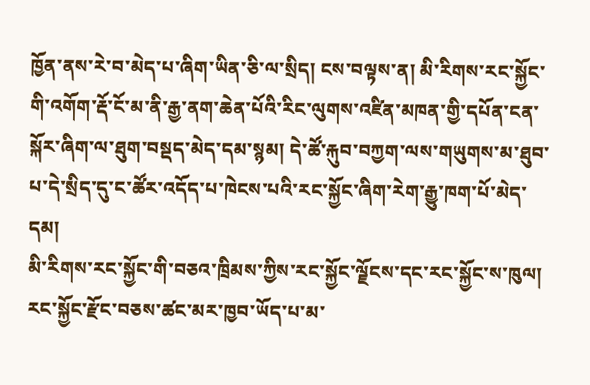ཁྱོན་ནས་རེ་བ་མེད་པ་ཞིག་ཡིན་ཅི་ལ་སྲིད། ངས་བལྟས་ན། མི་རིགས་རང་སྐྱོང་གི་འགོག་རྡོ་ངོ་མ་ནི་རྒྱ་ནག་ཆེན་པོའི་རིང་ལུགས་འཛིན་མཁན་གྱི་དཔོན་ངན་སྐོར་ཞིག་ལ་ཐུག་བསྡད་མེད་དམ་སྙམ། དེ་ཚོ་རྐུབ་བཀྱག་ལས་གཡུགས་མ་ཐུབ་པ་དེ་སྲིད་དུ་ང་ཚོར་འདོད་པ་ཁེངས་པའི་རང་སྐྱོང་ཞིག་རེག་རྒྱུ་ཁག་པོ་མེད་དམ།
མི་རིགས་རང་སྐྱོང་གི་བཅའ་ཁྲིམས་ཀྱིས་རང་སྐྱོང་ལྗོངས་དང་རང་སྐྱོང་ས་ཁུལ། རང་སྐྱོང་རྫོང་བཅས་ཚང་མར་ཁྱབ་ཡོད་པ་མ་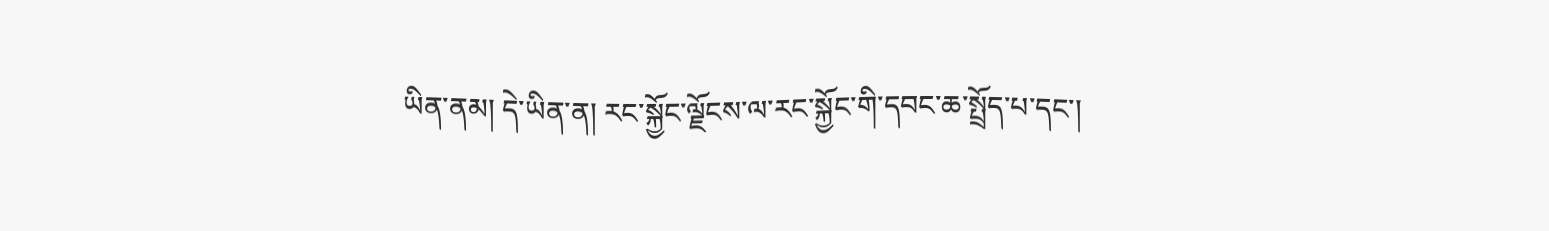ཡིན་ནམ། དེ་ཡིན་ན། རང་སྐྱོང་ལྗོངས་ལ་རང་སྐྱོང་གི་དབང་ཆ་སྤྲོད་པ་དང་།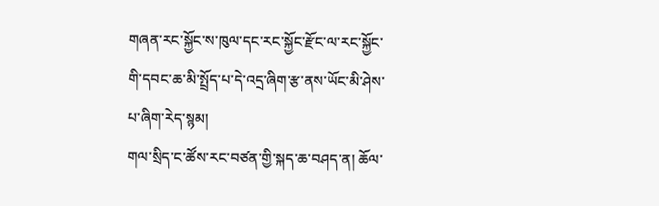གཞན་རང་སྐྱོང་ས་ཁུལ་དང་རང་སྐྱོང་རྫོང་ལ་རང་སྐྱོང་གི་དབང་ཆ་མི་སྤྲོད་པ་དེ་འདྲ་ཞིག་རྩ་ནས་ཡོང་མི་ཤེས་པ་ཞིག་རེད་སྙམ།
གལ་སྲིད་ང་ཚོས་རང་བཙན་གྱི་སྐད་ཆ་བཤད་ན། ཆོལ་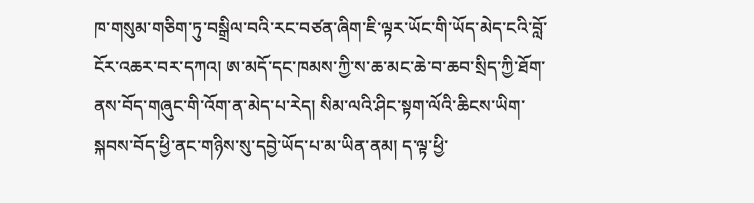ཁ་གསུམ་གཅིག་ཏུ་བསྒྲིལ་བའི་རང་བཙན་ཞིག་ཇི་ལྟར་ཡོང་གི་ཡོད་མེད་ངའི་བློ་ངོར་འཆར་བར་དཀའ། ཨ་མདོ་དང་ཁམས་ཀྱི་ས་ཆ་མང་ཆེ་བ་ཆབ་སྲིད་ཀྱི་ཐོག་ནས་བོད་གཞུང་གི་འོག་ན་མེད་པ་རེད། སིམ་ལའི་ཤིང་སྟག་ལོའི་ཆིངས་ཡིག་སྐབས་བོད་ཕྱི་ནང་གཉིས་སུ་དབྱེ་ཡོད་པ་མ་ཡིན་ནམ། ད་ལྟ་ཕྱི་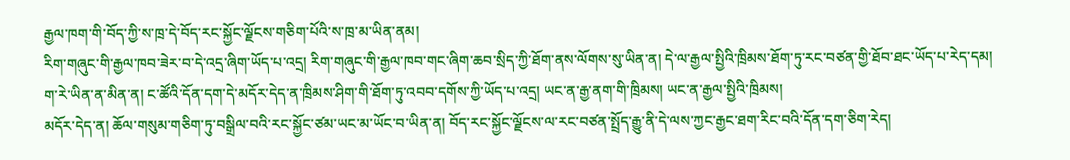རྒྱལ་ཁག་གི་བོད་ཀྱི་ས་ཁྲ་དེ་བོད་རང་སྐྱོང་ལྗོངས་གཅིག་པོའི་ས་ཁྲ་མ་ཡིན་ནམ།
རིག་གཞུང་གི་རྒྱལ་ཁབ་ཟེར་བ་དེ་འདྲ་ཞིག་ཡོད་པ་འདྲ། རིག་གཞུང་གི་རྒྱལ་ཁབ་གང་ཞིག་ཆབ་སྲིད་ཀྱི་ཐོག་ནས་ལོགས་སུ་ཡིན་ན། དེ་ལ་རྒྱལ་སྤྱིའི་ཁྲིམས་ཐོག་ཏུ་རང་བཙན་གྱི་ཐོབ་ཐང་ཡོད་པ་རེད་དམ།
ག་རེ་ཡིན་ན་མིན་ན། ང་ཚོའི་དོན་དག་དེ་མདོར་དེད་ན་ཁྲིམས་ཤིག་གི་ཐོག་ཏུ་འབབ་དགོས་ཀྱི་ཡོད་པ་འདྲ། ཡང་ན་རྒྱ་ནག་གི་ཁྲིམས། ཡང་ན་རྒྱལ་སྤྱིའི་ཁྲིམས།
མདོར་དེད་ན། ཆོལ་གསུམ་གཅིག་ཏུ་བསྒྲིལ་བའི་རང་སྐྱོང་ཙམ་ཡང་མ་ཡོང་བ་ཡིན་ན། བོད་རང་སྐྱོང་ལྗོངས་ལ་རང་བཙན་སྤྲོད་རྒྱུ་ནི་དེ་ལས་ཀྱང་རྒྱང་ཐག་རིང་བའི་དོན་དག་ཅིག་རེད།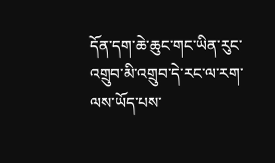དོན་དག་ཆེ་ཆུང་གང་ཡིན་རུང་འགྲུབ་མི་འགྲུབ་དེ་རང་ལ་རག་ལས་ཡོད་པས་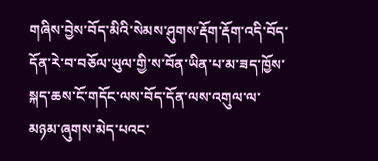གཞིས་བྱེས་བོད་མིའི་སེམས་ཤུགས་རྡོག་རྡོག་འདི་བོད་དོན་རེ་བ་བཅོལ་ཡུལ་གྱི་ས་བོན་ཡིན་པ་མ་ཟད་ཁྱོས་སྐད་ཆས་ངོ་གདོང་ལས་བོད་དོན་ལས་འགུལ་ལ་མཉམ་ཞུགས་མེད་པའང་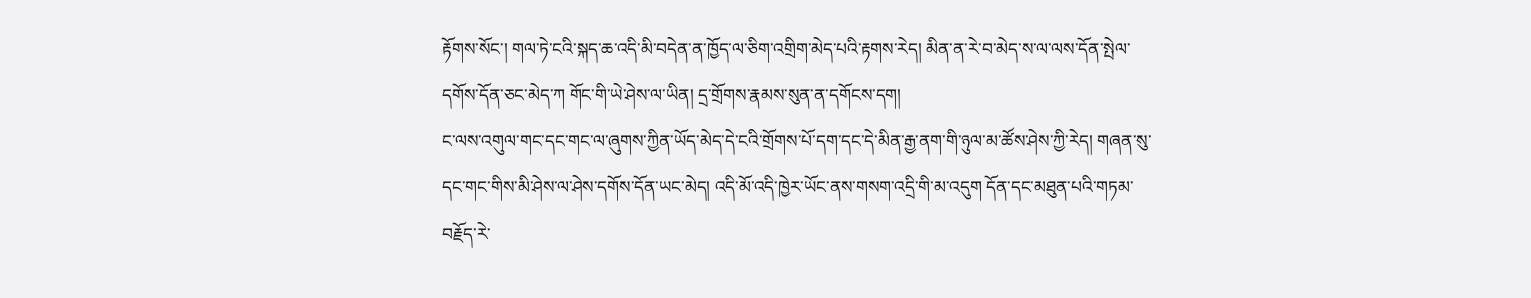རྟོགས་སོང་། གལ་ཏེ་ངའི་སྐད་ཆ་འདི་མི་བདེན་ན་ཁྱོད་ལ་ཅིག་འགྲིག་མེད་པའི་རྟགས་རེད། མིན་ན་རེ་བ་མེད་ས་ལ་ལས་དོན་སྤེལ་དགོས་དོན་ཅང་མེད་ཀ གོང་གི་ཡེ་ཤེས་ལ་ཡིན། དྲ་གྲོགས་རྣམས་སུན་ན་དགོངས་དག།
ང་ལས་འགུལ་གང་དང་གང་ལ་ཞུགས་ཀྱིན་ཡོད་མེད་དེ་ངའི་གྲོགས་པོ་དག་དང་དེ་མིན་རྒྱ་ནག་གི་ཉུལ་མ་ཚོས་ཤེས་ཀྱི་རེད། གཞན་སུ་དང་གང་གིས་མི་ཤེས་ལ་ཤེས་དགོས་དོན་ཡང་མེད། འདི་མོ་འདི་ཁྱེར་ཡོང་ནས་གསག་འདྲི་གི་མ་འདུག དོན་དང་མཐུན་པའི་གཏམ་བརྗོད་རེ་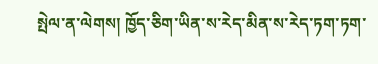སྤེལ་ན་ལེགས། ཁྱོད་ཅིག་ཡིན་ས་རེད་མིན་ས་རེད་ཏག་ཏག་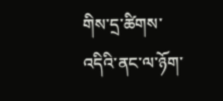གིས་དྲ་ཚིགས་འདིའི་ནང་ལ་ཉོག་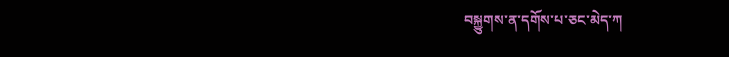བསྐྱུགས་ན་དགོས་པ་ཅང་མེད་ཀ